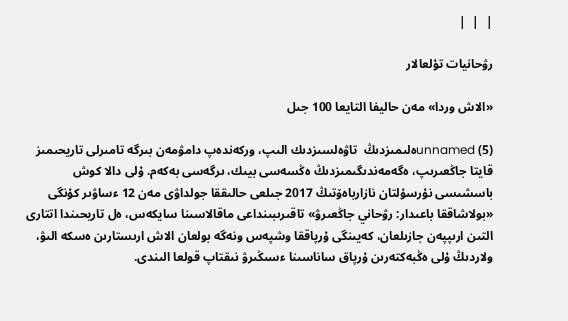|  |  |

رۋحانيات تۇلعالار

«الاش وردا» مەن حاليفا التايعا 100 جىل

unnamed (5)ەلىمىزدىڭ  تاۋەلسىزدىك الىپ، وركەندەپ دامۋمەن بىرگە تامىرلى تاريحىمىز قايتا جاڭعىرىپ، ەگەمەندىگىمىزدىڭ ەڭسەسى بيىك، ىرگەسى بەكەم. ۇلى دالا كوش باسشىسى نۇرسۇلتان نازارباەۆتىڭ 2017 جىلعى حالىققا جولداۋى مەن 12 ءساۋىر كۇنگى «بولاشاققا باعىدار: رۋحاني جاڭعىرۋ» تاقىرىبىنداعى ماقالاسىنا سايكەس، ەل تاريحىندا اتتارى التىن ارىپپەن جازىلعان، كەيىنگى ۇرپاققا وشپەس ونەگە بولعان الاش ارىستارىن ەسكە الىۋ، ولاردىڭ ۇلى ەڭبەكتەرىن ۇرپاق ساناسىنا ءسىڭىرۋ نىقتاپ قولعا الىندى.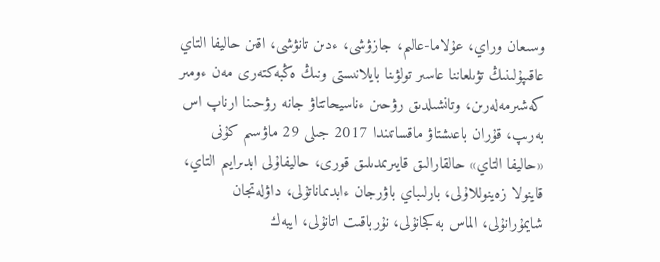وسىعان وراي، عۇلاما-عالىم، جازۋشى، ءدىن تانۋشى، اقىن حاليفا التاي  عاقىپۇلىنىڭ تۋىلعاننا عاسىر تولۋىنا بايلانىستى ونىڭ ەڭبەكتەرى مەن ءومىر كەشىرمەلەرىن، وتانشىلدىق رۋحىن ءناسيحاتتاۋ جانە رۋحىنا ارناپ اس بەرىپ، قۇران باعىشتاۋ ماقساتىندا 2017 جىلى 29 ماۋسىم كۇنى «حاليفا التاي» حالقارالىق قايىرىمدىلىق قورى، حاليفاۇلى ابدىرايىم التاي، قاينولا زەينوللاۇلى، بارلىباي باۋرجان ءابدىماناتۇلى، داۋلەتجان شايمۇرانۇلى، الماس بەكجانۇلى، نۇرباقىت اتانۇلى، ايبەك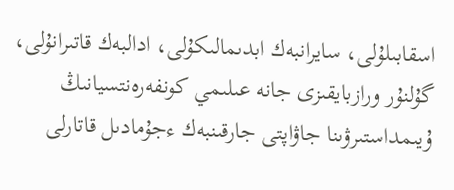اسقابىلۇلى، سايرانبەك ابدىمالىكۇلى، ادالبەك قاتىرانۇلى، گۇلنۇر ورازبايقىزى جانە عىلىمي كونفەرەنتسيانىڭ ۇيىمداستىرۋىنا جاۋاپتى جارقىنبەك ءجۇمادىل قاتارلى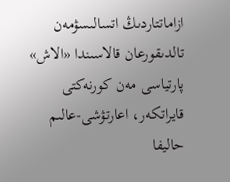ازاماتتاردىڭ اتسالىسۋمەن تالدىقورعان قالاسىندا «الاش» پارتياسى مەن كورنەكتى قايراتكەر، اعارتۋشى-عالىم حاليفا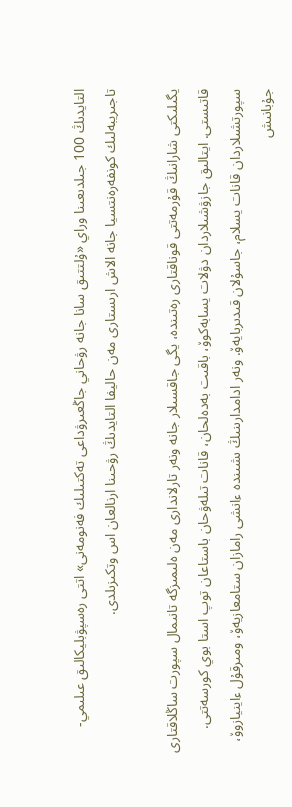التايدىڭ 100 جىلدىعىنا وراي «ۇلتتىق سانا جانە رۋحاني جاڭعىرۋداعى تەكتىلىك فەنومەنى» اتتى رەسپۋبليكالىق عىلىمي-تاجىريبەلىك كونفەرەنتسيا جانە الاش ارىستارى مەن حاليفا التايدىڭ رۋحىنا ارنالعان اس وتكىزىلدى.

يگىلىكتى شارانىڭ قۇرمەتتى قوناقتارى رەتىندە، يگى جاقسىلار جانە ونەر تارلاندارى مەن ەلىمىزگە تانىمال سپورت ساڭلاقتارى قاتىستى. ايتالىق جازۋشىلاردان دۋلات يسابەكوۆ، باقىت بەدەلحان، قانات تىلەۋحان باستاعان توپ استا بوي كورسەتتى. سپورتشىلاردان قانات يسلام، جاسۇلان قىدىربايەۆ. ونەر ادامدارىنىڭ ىشىندە ءانشى رامازان ستامعازيەۆ، ومىرقۇل ءاينيازوۆ، جۇبانىش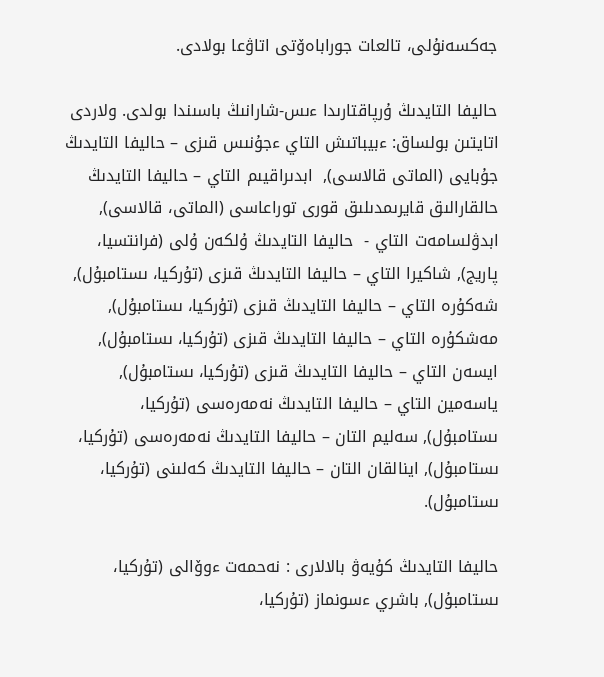جەكسەنۇلى، تالعات جوراباەۆتى اتاۋعا بولادى.

حاليفا التايدىڭ ۇرپاقتارىدا ءىس-شارانىڭ باسىندا بولدى. ولاردى اتايتىن بولساق: ءبيباتىش التاي ءجۇنىس قىزى – حاليفا التايدىڭ جۇبايى (الماتى قالاسى),  ابدىراقيىم التاي – حاليفا التايدىڭ حالقارالىق قايرىمدىلىق قورى توراعاسى (الماتى، قالاسى), ابدۋلسامەت التاي -  حاليفا التايدىڭ ۇلكەن ۇلى (فرانتسيا، پاريج), شاكيرا التاي – حاليفا التايدىڭ قىزى (تۇركيا، ىستامبۇل), شەكۇرە التاي – حاليفا التايدىڭ قىزى (تۇركيا، ىستامبۇل),  مەشكۇرە التاي – حاليفا التايدىڭ قىزى (تۇركيا، ىستامبۇل), ايسەن التاي – حاليفا التايدىڭ قىزى (تۇركيا، ىستامبۇل), ياسەمين التاي – حاليفا التايدىڭ نەمەرەسى (تۇركيا، ىستامبۇل), سەليم التان – حاليفا التايدىڭ نەمەرەسى (تۇركيا، ىستامبۇل), اينالقان التان – حاليفا التايدىڭ كەلىنى (تۇركيا، ىستامبۇل).

حاليفا التايدىڭ كۇيەۋ بالالارى : نەحمەت ءوۆالى (تۇركيا، ىستامبۇل), باشري ءسونماز (تۇركيا،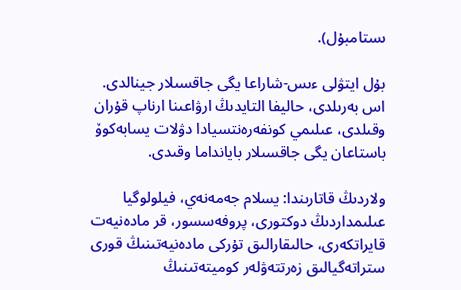ىستامبۇل).

بۇل ايتۋلى ءىس-شاراعا يگى جاقسىلار جينالدى. اس بەرىلدى، حاليفا التايدىڭ ارۋاعىنا ارناپ قۇران وقىلدى، عىلىمي كونفەرەنتسيادا دۋلات يسابەكوۆ باستاعان يگى جاقسىلار بايانداما وقىدى.

ولاردىڭ قاتارىندا: يسلام جەمەنەي، فيلولوگيا عىلىمداردىڭ دوكتورى، پروفەسسور، قر مادەنيەت قايراتكەرى، حالىقارالىق تۇركى مادەنيەتىنىڭ قورى ستراتەگيالىق زەرتتەۋلەر كوميتەتىنىڭ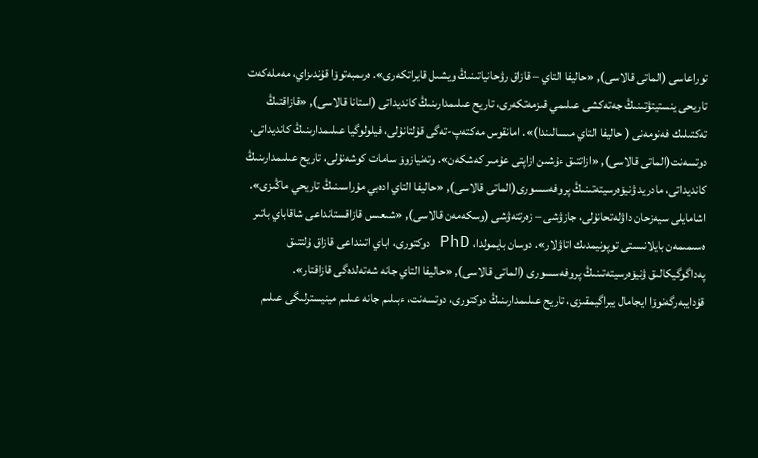توراعاسى (الماتى قالاسى), «حاليفا التاي – قازاق رۋحانياتىنىڭ ويشىل قايراتكەرى». ەرىمبەتوۆا قۇندىزاي، مەملەكەت تاريحى ينستيتۋتىنىڭ جەتەكشى عىلىمي قىزمەتكەرى، تاريح عىلىمدارىنىڭ كانديداتى (استانا قالاسى), «قازاقتىڭ تەكتىلىك فەنومەنى ( حاليفا التاي مىسالىندا)». امانقوس مەكتەپ-تەگى قۇلتانۇلى، فيلولوگيا عىلىمدارىنىڭ كانديداتى، دوتسەنت(الماتى قالاسى), «ازاتتىق ءۇشىن ازاپتى عۇمىر كەشكەن». وتەنيازوۆ سامات كوشەنۇلى، تاريح عىلىمدارىنىڭ كانديداتى، مادريد ۋنيۆەرسيتەتىنىڭ پروفەسسورى(الماتى قالاسى), «حاليفا التاي ادەبي مۇراسىنىڭ تاريحي ماڭىزى». اشامايلى سيەزحان داۋلەتحانۇلى، جازۋشى – زەرتتەۋشى (وسكەمەن قالاسى), «شىعىس قازاقستانداعى شاقاباي باتىر ەسىمىمەن بايلانىستى توپونيمدىك اتاۋلار». دوسان بايمولدا، PhD دوكتورى، اباي اتىنداعى قازاق ۇلتتىق پەداگوگيكالىق ۋنيۆەرسيتەتىنىڭ پروفەسسورى (الماتى قالاسى), «حاليفا التاي جانە شەتەلدەگى قازاقتار». قۇدايبەرگەنوۆا ايجامال يبراگيمقىزى، تاريح عىلىمدارىنىڭ دوكتورى، دوتسەنت، ءبىلىم جانە عىلىم مينيسترلىگى عىلىم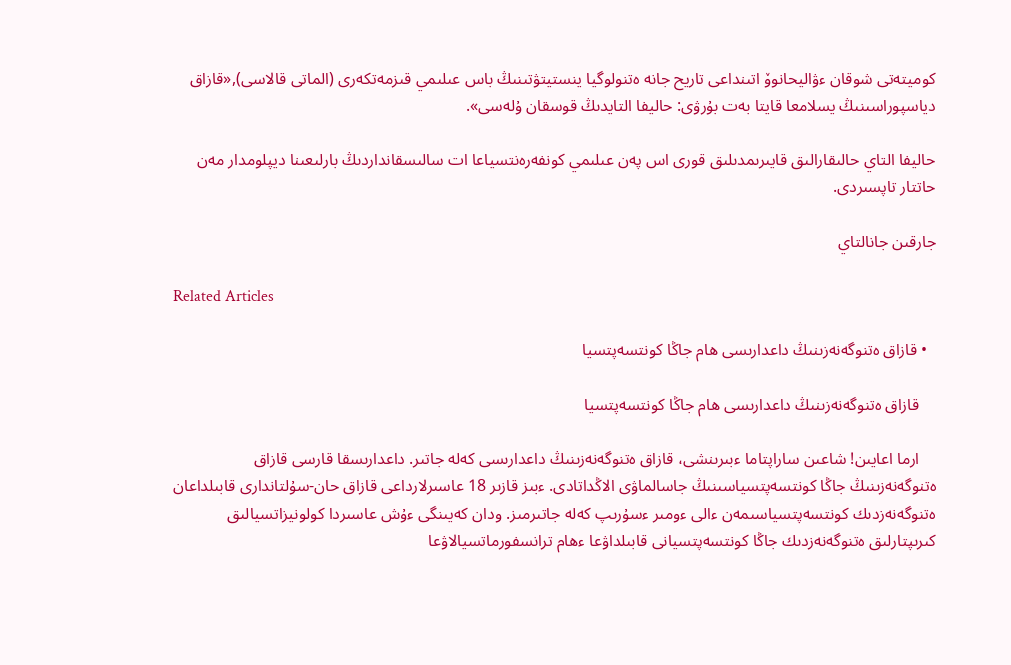كوميتەتى شوقان ءۋاليحانوۆ اتىنداعى تاريح جانە ەتنولوگيا ينستيتۋتىنىڭ باس عىلىمي قىزمەتكەرى (الماتى قالاسى),«قازاق دياسپوراسىنىڭ يسلامعا قايتا بەت بۇرۋى: حاليفا التايدىڭ قوسقان ۇلەسى».

حاليفا التاي حالىقارالىق قايىرىمدىلىق قورى اس پەن عىلىمي كونفەرەنتسياعا ات سالىسقانداردىڭ بارلىعىنا ديپلومدار مەن حاتتار تاپسىردى.

جارقىن جانالتاي

Related Articles

  • قازاق ەتنوگەنەزىنىڭ داعدارىسى ھام جاڭا كونتسەپتسيا

    قازاق ەتنوگەنەزىنىڭ داعدارىسى ھام جاڭا كونتسەپتسيا

    ارما اعايىن! شاعىن ساراپتاما ءبىرىنشى، قازاق ەتنوگەنەزىنىڭ داعدارىسى كەلە جاتىر. داعدارىسقا قارسى قازاق ەتنوگەنەزىنىڭ جاڭا كونتسەپتسياسىنىڭ جاسالماۋى الاڭداتادى. ءبىز قازىر 18 عاسىرلارداعى قازاق حان-سۇلتاندارى قابىلداعان ەتنوگەنەزدىك كونتسەپتسياسىمەن ءالى ءومىر ءسۇرىپ كەلە جاتىرمىز. ودان كەيىنگى ءۇش عاسىردا كولونيزاتسيالىق كىرىپتارلىق ەتنوگەنەزدىك جاڭا كونتسەپتسيانى قابىلداۋعا ءھام ترانسفورماتسيالاۋعا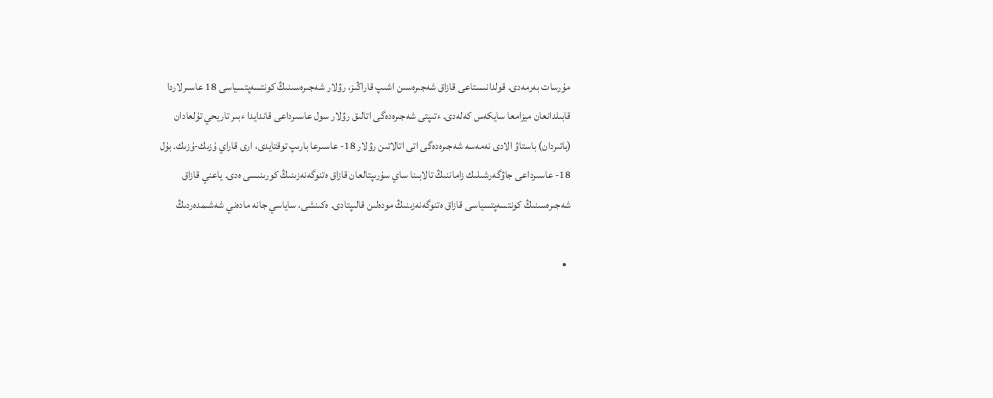مۇرسات بەرمەدى. قولدانىستاعى قازاق شەجىرەسىن اشىپ قاراڭىز، رۋلار شەجىرەسىنىڭ كونتسەپتسياسى 18 عاسىرلاردا قابىلدانعان ميزامعا سايكەس كەلەدى. ءتىپتى شەجىرەدەگى اتالىق رۋلار سول عاسىرداعى قاندايدا ءبىر تاريحي تۇلعادان (باتىردان) باستاۋ الادى نەمەسە شەجىرەدەگى اتى اتالاتىن رۋلار 18- عاسىرعا بارىپ توقتايدى، ارى قاراي ۇزىك-ۇزىك. بۇل 18- عاسىرداعى جاۋگەرشىلىك زاماننىڭ تالابىنا ساي سۇرىپتالعان قازاق ەتنوگەنەزىنىڭ كورىنىسى ەدى. ياعني قازاق شەجىرەسىنىڭ كونتسەپتسياسى قازاق ەتنوگەنەزىنىڭ مودەلىن قالىپتادى. ەكىنشى، ساياسي جانە مادەني شەشىمدەردىڭ

  •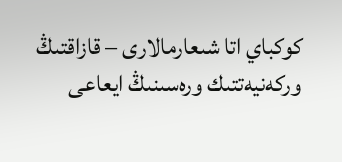كوكباي اتا شىعارمالارى – قازاقتىڭ وركەنيەتتىك ورەسىنىڭ ايعاعى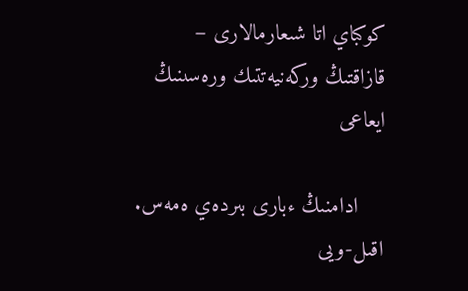كوكباي اتا شىعارمالارى – قازاقتىڭ وركەنيەتتىك ورەسىنىڭ ايعاعى

    ادامنىڭ ءبارى بىردەي ەمەس. اقىل-ويى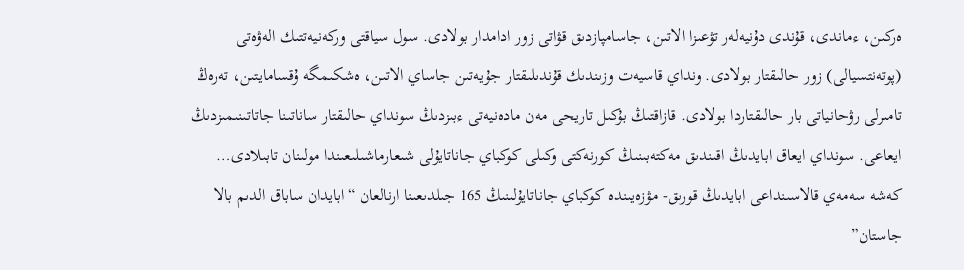ەركىن، ءماندى، قۇندى دۇنيەلەر تۋعىزا الاتىن، جاسامپازدىق قۋاتى زور ادامدار بولادى. سول سياقتى وركەنيەتتىك الەۋەتى (پوتەنتسيالى) زور حالىقتار بولادى. ونداي قاسيەت وزىندىك قۇندىلىقتار جۇيەتىن جاساي الاتىن، ەشكىمگە ۇقسامايتىن، تەرەڭ تامىرلى رۋحانياتى بار حالىقتاردا بولادى. قازاقتىڭ بۇكىل تاريحى مەن مادەنيەتى ءبىزدىڭ سونداي حالىقتار ساناتىنا جاتاتىنىمىزدىڭ ايعاعى. سونداي ايعاق ابايدىڭ اقىندىق مەكتەبىنىڭ كورنەكتى وكىلى كوكباي جاناتايۇلى شىعارماشىلىعىندا مولىنان تابىلادى… كەشە سەمەي قالاسىنداعى ابايدىڭ قورىق- مۋزەيىندە كوكباي جاناتايۇلىنىڭ 165 جىلدىعىنا ارنالعان “ابايدان ساباق الدىم بالا جاستان”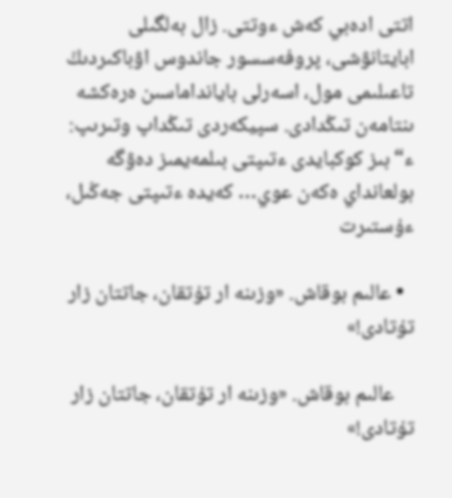اتتى ادەبي كەش ءوتتى. زال بەلگىلى ابايتانۋشى، پروفەسسور جاندوس اۋباكىردىڭ تاعىلىمى مول، اسەرلى بايانداماسىن ەرەكشە ىنتامەن تىڭدادى. سپيكەردى تىڭداپ وتىرىپ: ء“بىز كوكبايدى ءتىپتى بىلمەيمىز دەۋگە بولعانداي ەكەن عوي… كەيدە ءتىپتى جەڭىل، ءۇستىرت

  • عالىم بوقاش. «وزىنە ار تۇتقان، جاتتان زار تۇتادى!»

    عالىم بوقاش. «وزىنە ار تۇتقان، جاتتان زار تۇتادى!»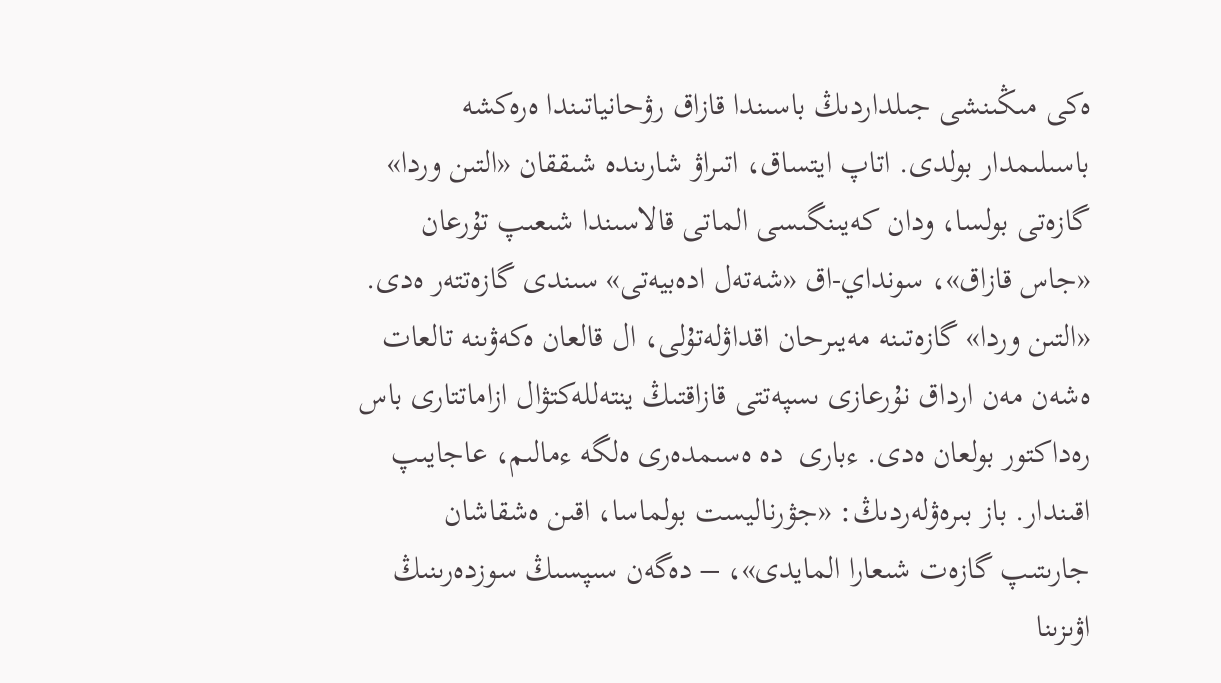ەكى مىڭىنشى جىلداردىڭ باسىندا قازاق رۋحانياتىندا ەرەكشە باسىلىمدار بولدى. اتاپ ايتساق، اتىراۋ شارىندە شىققان «التىن وردا» گازەتى بولسا، ودان كەيىنگىسى الماتى قالاسىندا شىعىپ تۇرعان «جاس قازاق»، سونداي-اق «شەتەل ادەبيەتى» سىندى گازەتتەر ەدى. «التىن وردا» گازەتىنە مەيىرحان اقداۋلەتۇلى، ال قالعان ەكەۋىنە تالعات ەشەن مەن ارداق نۇرعازى ىسپەتتى قازاقتىڭ ينتەللەكتۋال ازاماتتارى باس رەداكتور بولعان ەدى. ءبارى  دە ەسىمدەرى ەلگە ءمالىم، عاجايىپ اقىندار. باز بىرەۋلەردىڭ: «جۋرناليست بولماسا، اقىن ەشقاشان جارىتىپ گازەت شىعارا المايدى»، – دەگەن سىپسىڭ سوزدەرىنىڭ اۋىزىنا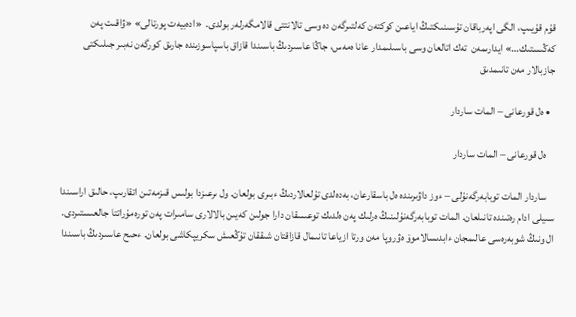قۇم قۇيىپ، الگى اپەرباقان تۇسىنىكتىڭ اياعىن كوكتەن كەلتىرگەن دە وسى تالانتتى قالامگەرلەر بولدى.  «ادەبيەت پورتالى» «ۋاقىت پەن كەڭىستىك…» ايدارىمەن  تەك اتالعان وسى باسىلىمدار عانا ەمەس، جاڭا عاسىردىڭ باسىندا قازاق باسپاسوزىندە جارىق كورگەن نەبىر جىلىكتى جازبالار مەن تانىمدىق

  • ەل قورعانى – المات ساردار

    ەل قورعانى – المات ساردار

    ساردار المات توبابەرگەنۇلى – ءوز داۋىرىندە ەل باسقارعان، بەدەلدى تۇلعالاردىڭ ءبىرى بولعان. ول ىرعىزدا بولىس قىزمەتىن اتقارىپ، حالىق اراسىندا سىيلى ادام رەتىندە تانىلعان. المات توبابەرگەنۇلىنىڭ ەرلىك پەن ەلدىك توعىسقان دارا جولىن كەيىن بالالارى سامىرات پەن تورەمۇراتتا جالعىستىردى. ال ونىڭ شوبەرەسى عالىمجان ءابدىسالاموۆ ەۋروپا مەن ورتا ازياعا تانىمال قازاقتان شىققان تۇڭعىش سكريپكاشى بولعان. ءحىح عاسىردىڭ باسىندا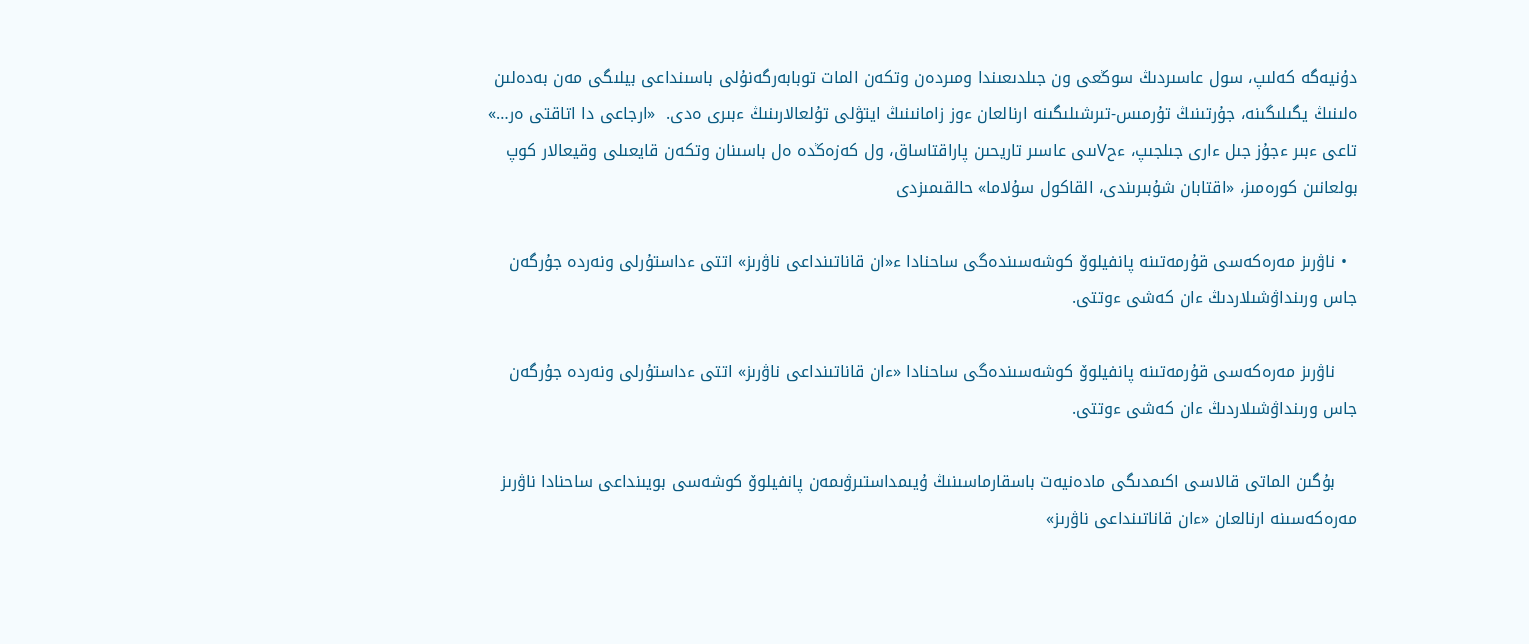دۇنيەگە كەلىپ، سول عاسىردىڭ سوڭعى ون جىلدىعىندا ومىردەن وتكەن المات توبابەرگەنۇلى باسىنداعى بيلىگى مەن بەدەلىن ەلىنىڭ يگىلىگىنە، جۇرتىنىڭ تۇرمىس-تىرشىلىگىنە ارنالعان ءوز زامانىنىڭ ايتۋلى تۇلعالارىنىڭ ءبىرى ەدى.  «ارجاعى دا اتاقتى ەر…» تاعى ءبىر ءجۇز جىل ءارى جىلجىپ، ءحVىىى عاسىر تاريحىن پاراقتاساق، ول كەزەڭدە ەل باسىنان وتكەن قايعىلى وقيعالار كوپ بولعانىن كورەمىز، «اقتابان شۇبىرىندى، القاكول سۇلاما» حالقىمىزدى

  • ناۋرىز مەرەكەسى قۇرمەتىنە پانفيلوۆ كوشەسىندەگى ساحنادا ء«ان قاناتىنداعى ناۋرىز» اتتى ءداستۇرلى ونەردە جۇرگەن جاس ورىنداۋشىلاردىڭ ءان كەشى ءوتتى.

    ناۋرىز مەرەكەسى قۇرمەتىنە پانفيلوۆ كوشەسىندەگى ساحنادا «ءان قاناتىنداعى ناۋرىز» اتتى ءداستۇرلى ونەردە جۇرگەن جاس ورىنداۋشىلاردىڭ ءان كەشى ءوتتى.

    بۇگىن الماتى قالاسى اكىمدىگى مادەنيەت باسقارماسىنىڭ ۇيىمداستىرۋىمەن پانفيلوۆ كوشەسى بويىنداعى ساحنادا ناۋرىز مەرەكەسىنە ارنالعان «ءان قاناتىنداعى ناۋرىز»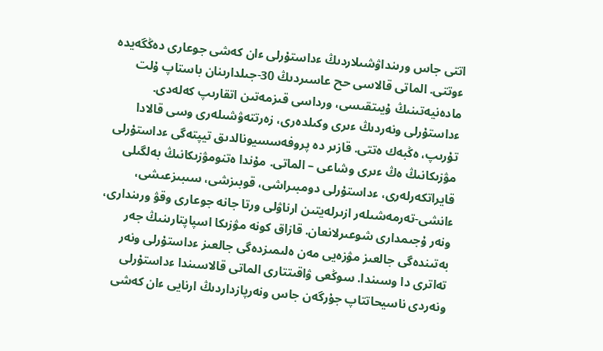اتتى جاس ورىنداۋشىلاردىڭ ءداستۇرلى ءان كەشى جوعارى دەڭگەيدە ءوتتى. الماتى قالاسى حح عاسىردىڭ 30-جىلدارىنان باستاپ ۇلت مادەنيەتىنىڭ ۇيىتقىسى، ورداسى قىزمەتىن اتقارىپ كەلەدى. ءداستۇرلى ونەردىڭ ءىرى وكىلدەرى، زەرتتەۋشىلەرى وسى قالادا تۇرىپ، ەڭبەك ەتتى. قازىر دە پروفەسسيونالدىق تيپتەگى ءداستۇرلى مۋزىكانىڭ ەڭ ءىرى وشاعى – الماتى. مۇندا ەتنومۋزىكانىڭ بەلگىلى قايراتكەرلەرى، ءداستۇرلى دومبىراشى، قوبىزشى، سىبىزعىشى، ءانشى-تەرمەشىلەر ازىرلەيتىن ارناۋلى ورتا جانە جوعارى وقۋ ورىندارى، ونەر ۇجىمدارى شوعىرلانعان. قازاق كونە مۋزىكا اسپاپتارىنىڭ جەر بەتىندەگى جالعىز مۋزەيى مەن ەلىمىزدەگى جالعىز ءداستۇرلى ونەر تەاترى دا وسىندا. سوڭعى ۋاقىتتارى الماتى قالاسىندا ءداستۇرلى ونەردى ناسيحاتتاپ جۇرگەن جاس ونەرپازداردىڭ ارنايى ءان كەشى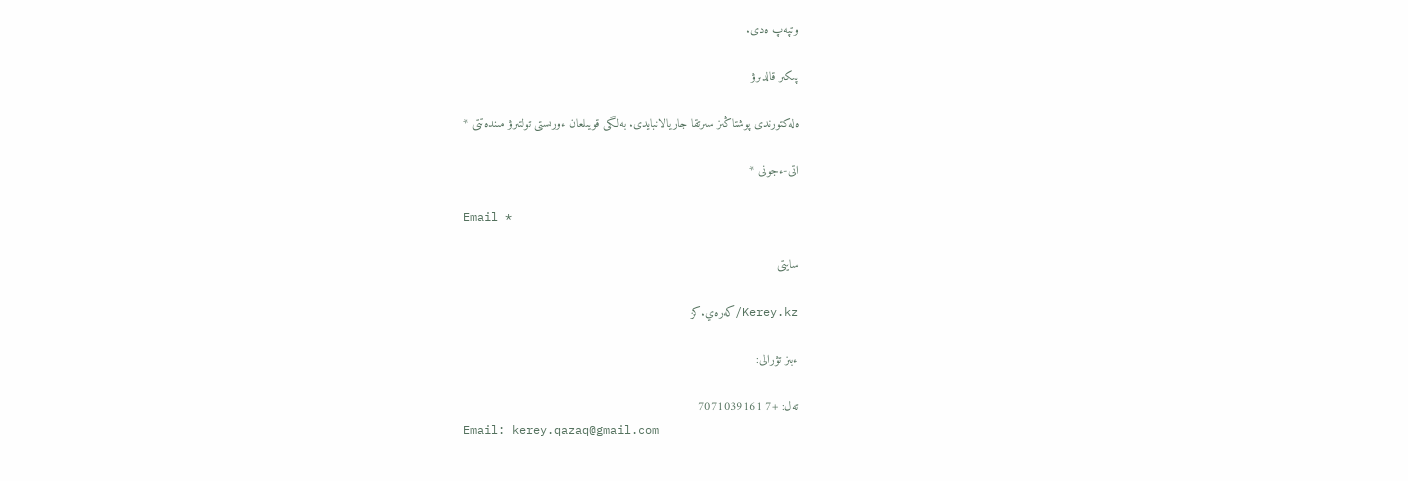وتپەپ ەدى.

پىكىر قالدىرۋ

ەلەكتورندى پوشتاڭىز سىرتقا جاريالانبايدى. بەلگى قويىلعان ءورىستى تولتىرۋ مىندەتتى *

اتى-ءجونى *

Email *

سايتى

Kerey.kz/كەرەي.كز

ءبىز تۋرالى:

تەل: +7 7071039161
Email: kerey.qazaq@gmail.com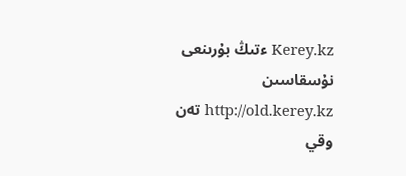Kerey.kz ءتىڭ بۇرىنعى نۇسقاسىن http://old.kerey.kz تەن وقي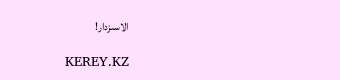الاسىزدار!

KEREY.KZ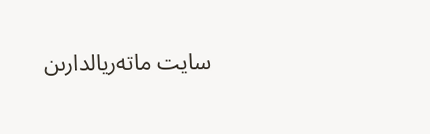سايت ماتەريالدارىن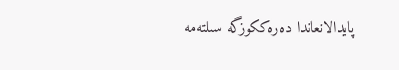پايدالانعاندا دەرەككوزگە سىلتەمە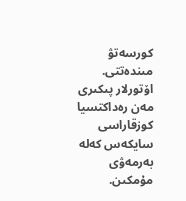كورسەتۋ مىندەتتى. اۆتورلار پىكىرى مەن رەداكتسيا كوزقاراسى سايكەس كەلە بەرمەۋى مۇمكىن.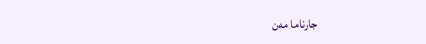جارناما مەن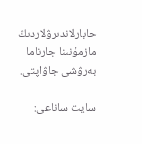حابارلاندىرۋلاردىڭ مازمۇنىنا جارناما بەرۋشى جاۋاپتى.

سايت ساناعى: